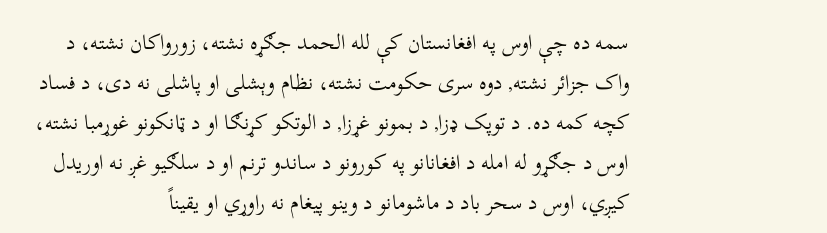سمه ده چې اوس په افغانستان کې لله الحمد جګړه نشته، زورواکان نشته، د واک جزائر نشته, دوه سرى حکومت نشته، نظام وېشلى او پاشلى نه دى، د فساد کچه کمه ده. د توپک ډزا, د بمونو غړزا, د الوتکو کړنګا او د ټانکونو غوړمبا نشته، اوس د جګړو له امله د افغانانو په کورونو د ساندو ترنم او د سلګيو غږ نه اوريدل کيږي، اوس د سحر باد د ماشومانو د وينو پيغام نه راوړي او يقيناً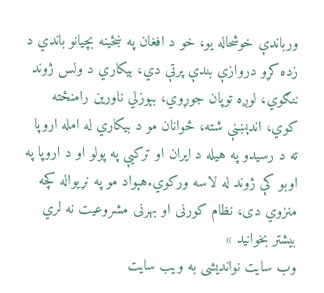ورباندې خوشحاله يو، خو د افغان په ښځينه بچيانو باندي د زده کړو دروازې بندې پرتې دي، بيکاري د ولس ژوند ننګوي، لوږه توپان جوړوي، بېوزلي ناورين رامنځته کوي، اندېښنې شته، ځوانان مو د بيکاري له امله اروپا ته د رسيدو په هيله د ايران او ترکیې په پولو او د اروپا په اوبو کې ژوند له لاسه ورکوي.هېواد مو په نړيواله کچه منزوي دى، نظام کورنى او بهرنى مشروعیت نه لري بیشتر بخوانید »
وب سایت نواندیشی به ویب سایت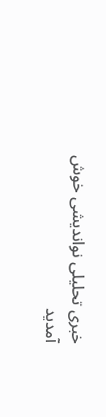خبری تحلیلی نواندیشی خوش آمدید